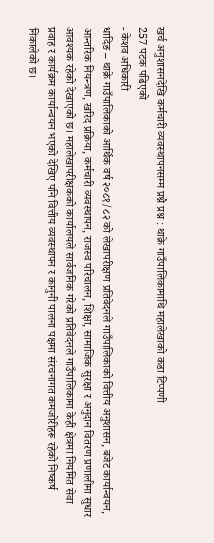खर्च अनुशासनदेखि कर्मचारी व्यवस्थापनसम्म प्रश्नै प्रश्न : थाक्रे गाउँपालिकामाथि महालेखाको कडा टिप्पणी
257 पटक पढिएको
- केशव अधिकारी
धादिङ – थाक्रे गाउँपालिकाको आर्थिक वर्ष २०८१/८२ को लेखापरीक्षण प्रतिवेदनले गाउँपालिकाको वित्तीय अनुशासन, बजेट कार्यान्वयन, आन्तरिक नियन्त्रण, खरिद प्रक्रिया, कर्मचारी व्यवस्थापन, राजस्व परिचालन, शिक्षा, सामाजिक सुरक्षा र अनुदान वितरण प्रणालीमा सुधार आवश्यक रहेको देखाएको छ। महालेखापरीक्षकको कार्यालयले सार्वजनिक गरेको प्रतिवेदनले गाउँपालिकामा केही क्षेत्रमा नियमित सेवा प्रवाह र कार्यक्रम कार्यान्वयन भएको देखिए पनि वित्तीय व्यवस्थापन र कानुनी पालना पक्षमा संरचनागत कमजोरीहरू रहेको निष्कर्ष निकालेको छ।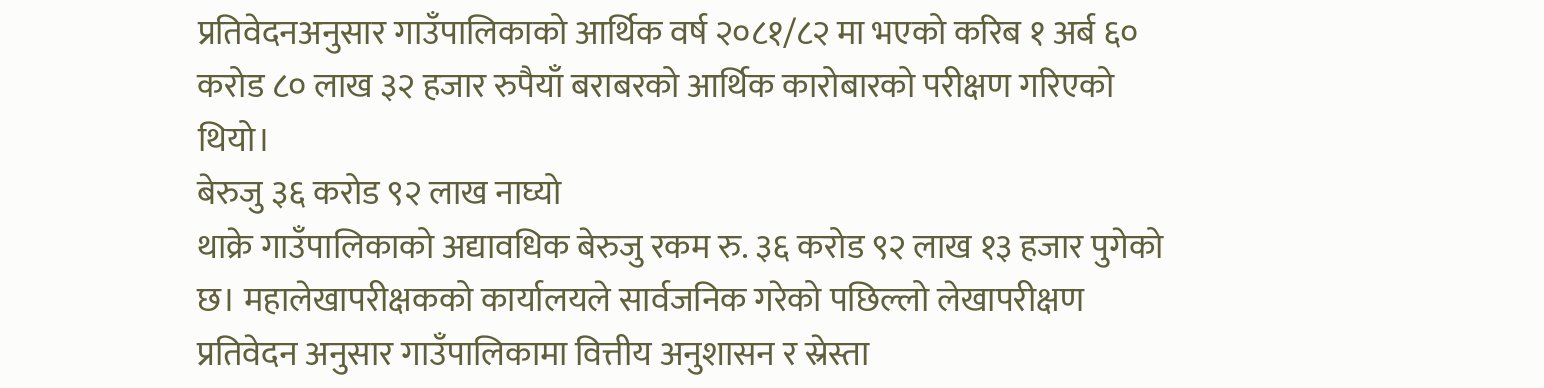प्रतिवेदनअनुसार गाउँपालिकाको आर्थिक वर्ष २०८१/८२ मा भएको करिब १ अर्ब ६० करोड ८० लाख ३२ हजार रुपैयाँ बराबरको आर्थिक कारोबारको परीक्षण गरिएको थियो।
बेरुजु ३६ करोड ९२ लाख नाघ्यो
थाक्रे गाउँपालिकाको अद्यावधिक बेरुजु रकम रु. ३६ करोड ९२ लाख १३ हजार पुगेको छ। महालेखापरीक्षकको कार्यालयले सार्वजनिक गरेको पछिल्लो लेखापरीक्षण प्रतिवेदन अनुसार गाउँपालिकामा वित्तीय अनुशासन र स्रेस्ता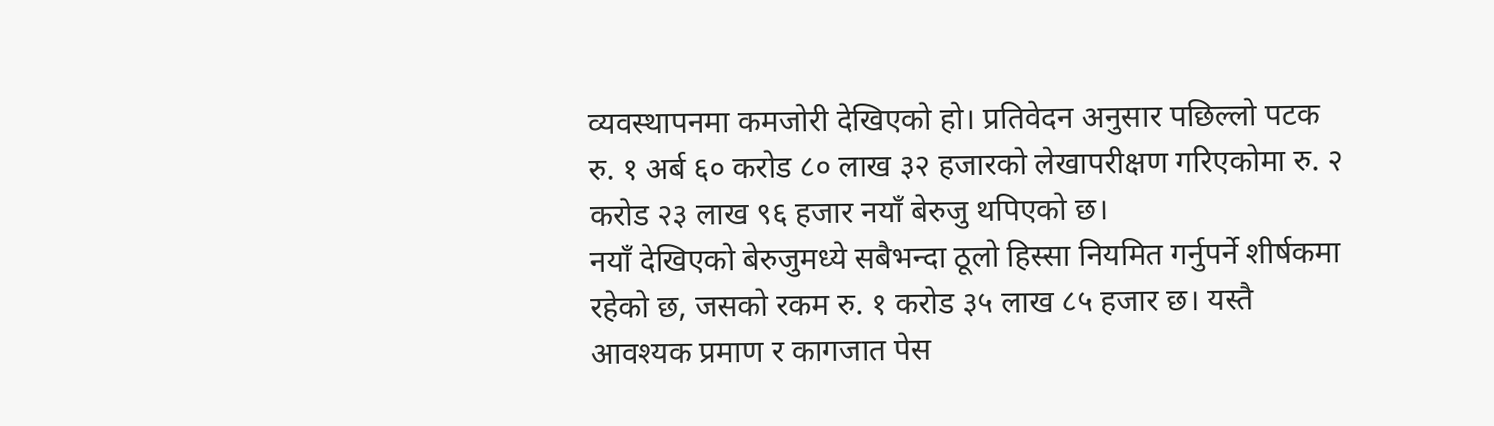व्यवस्थापनमा कमजोरी देखिएको हो। प्रतिवेदन अनुसार पछिल्लो पटक रु. १ अर्ब ६० करोड ८० लाख ३२ हजारको लेखापरीक्षण गरिएकोमा रु. २ करोड २३ लाख ९६ हजार नयाँ बेरुजु थपिएको छ।
नयाँ देखिएको बेरुजुमध्ये सबैभन्दा ठूलो हिस्सा नियमित गर्नुपर्ने शीर्षकमा रहेको छ, जसको रकम रु. १ करोड ३५ लाख ८५ हजार छ। यस्तै आवश्यक प्रमाण र कागजात पेस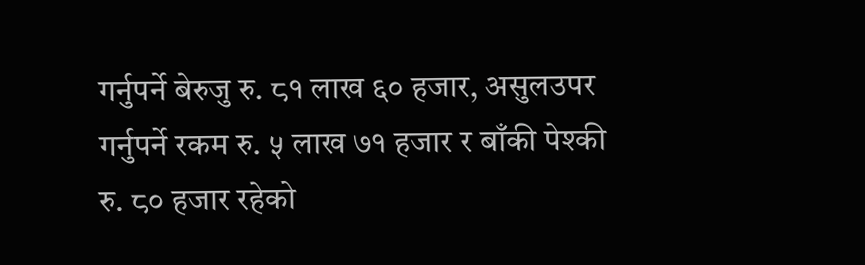गर्नुपर्ने बेरुजु रु. ८१ लाख ६० हजार, असुलउपर गर्नुपर्ने रकम रु. ५ लाख ७१ हजार र बाँकी पेश्की रु. ८० हजार रहेको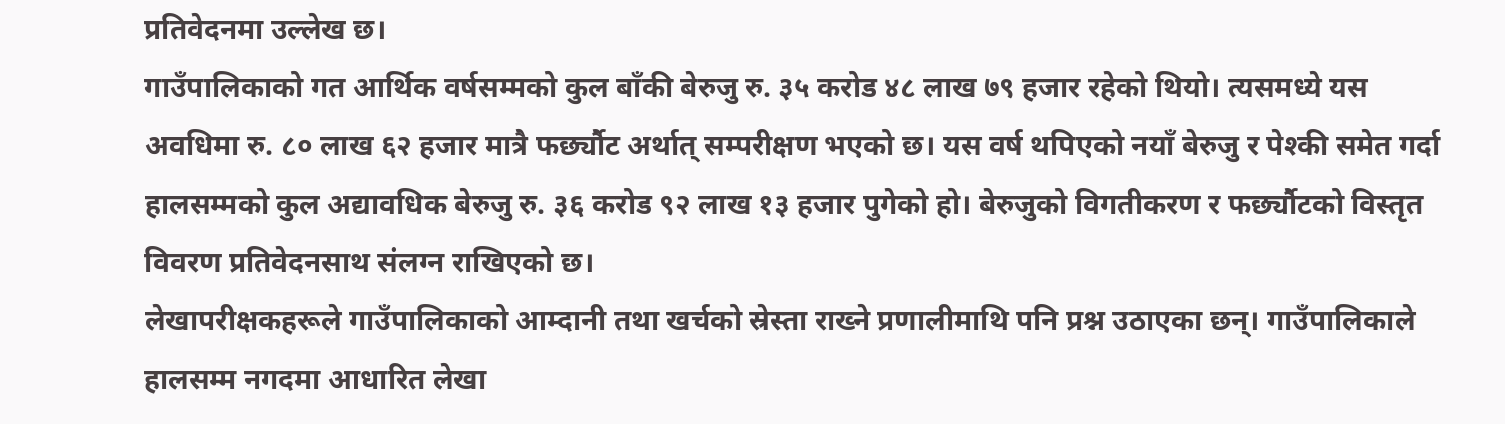प्रतिवेदनमा उल्लेख छ।
गाउँपालिकाको गत आर्थिक वर्षसम्मको कुल बाँकी बेरुजु रु. ३५ करोड ४८ लाख ७९ हजार रहेको थियो। त्यसमध्ये यस अवधिमा रु. ८० लाख ६२ हजार मात्रै फर्छ्यौट अर्थात् सम्परीक्षण भएको छ। यस वर्ष थपिएको नयाँ बेरुजु र पेश्की समेत गर्दा हालसम्मको कुल अद्यावधिक बेरुजु रु. ३६ करोड ९२ लाख १३ हजार पुगेको हो। बेरुजुको विगतीकरण र फर्छ्यौटको विस्तृत विवरण प्रतिवेदनसाथ संलग्न राखिएको छ।
लेखापरीक्षकहरूले गाउँपालिकाको आम्दानी तथा खर्चको स्रेस्ता राख्ने प्रणालीमाथि पनि प्रश्न उठाएका छन्। गाउँपालिकाले हालसम्म नगदमा आधारित लेखा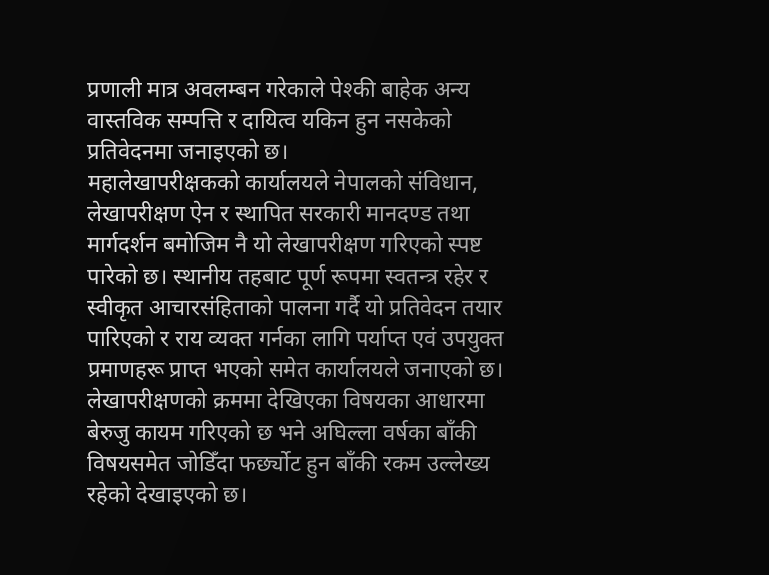प्रणाली मात्र अवलम्बन गरेकाले पेश्की बाहेक अन्य वास्तविक सम्पत्ति र दायित्व यकिन हुन नसकेको प्रतिवेदनमा जनाइएको छ।
महालेखापरीक्षकको कार्यालयले नेपालको संविधान, लेखापरीक्षण ऐन र स्थापित सरकारी मानदण्ड तथा मार्गदर्शन बमोजिम नै यो लेखापरीक्षण गरिएको स्पष्ट पारेको छ। स्थानीय तहबाट पूर्ण रूपमा स्वतन्त्र रहेर र स्वीकृत आचारसंहिताको पालना गर्दै यो प्रतिवेदन तयार पारिएको र राय व्यक्त गर्नका लागि पर्याप्त एवं उपयुक्त प्रमाणहरू प्राप्त भएको समेत कार्यालयले जनाएको छ।
लेखापरीक्षणको क्रममा देखिएका विषयका आधारमा बेरुजु कायम गरिएको छ भने अघिल्ला वर्षका बाँकी विषयसमेत जोडिँदा फर्छ्योट हुन बाँकी रकम उल्लेख्य रहेको देखाइएको छ।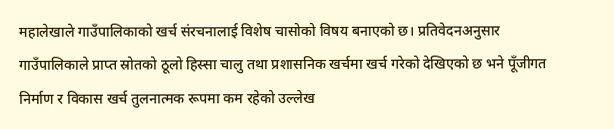महालेखाले गाउँपालिकाको खर्च संरचनालाई विशेष चासोको विषय बनाएको छ। प्रतिवेदनअनुसार गाउँपालिकाले प्राप्त स्रोतको ठूलो हिस्सा चालु तथा प्रशासनिक खर्चमा खर्च गरेको देखिएको छ भने पूँजीगत निर्माण र विकास खर्च तुलनात्मक रूपमा कम रहेको उल्लेख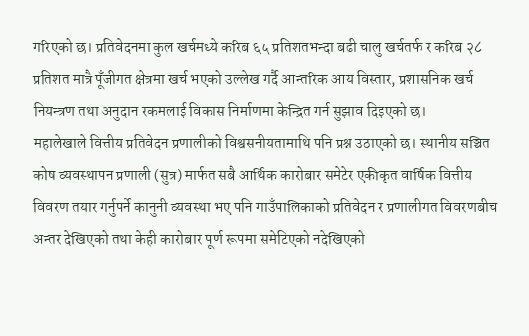गरिएको छ। प्रतिवेदनमा कुल खर्चमध्ये करिब ६५ प्रतिशतभन्दा बढी चालु खर्चतर्फ र करिब २८ प्रतिशत मात्रै पूँजीगत क्षेत्रमा खर्च भएको उल्लेख गर्दै आन्तरिक आय विस्तार, प्रशासनिक खर्च नियन्त्रण तथा अनुदान रकमलाई विकास निर्माणमा केन्द्रित गर्न सुझाव दिइएको छ।
महालेखाले वित्तीय प्रतिवेदन प्रणालीको विश्वसनीयतामाथि पनि प्रश्न उठाएको छ। स्थानीय सञ्चित कोष व्यवस्थापन प्रणाली (सुत्र) मार्फत सबै आर्थिक कारोबार समेटेर एकीकृत वार्षिक वित्तीय विवरण तयार गर्नुपर्ने कानुनी व्यवस्था भए पनि गाउँपालिकाको प्रतिवेदन र प्रणालीगत विवरणबीच अन्तर देखिएको तथा केही कारोबार पूर्ण रूपमा समेटिएको नदेखिएको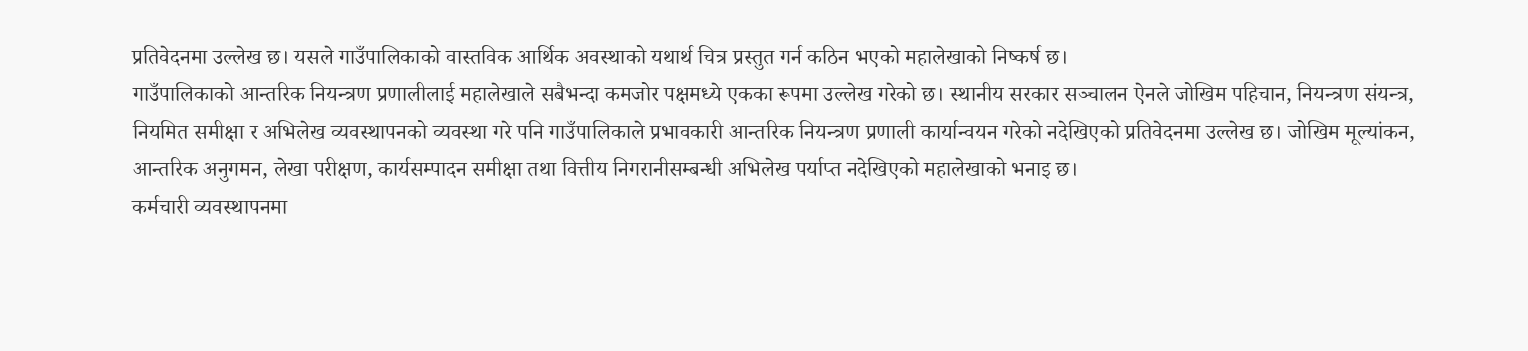प्रतिवेदनमा उल्लेख छ। यसले गाउँपालिकाको वास्तविक आर्थिक अवस्थाको यथार्थ चित्र प्रस्तुत गर्न कठिन भएको महालेखाको निष्कर्ष छ।
गाउँपालिकाको आन्तरिक नियन्त्रण प्रणालीलाई महालेखाले सबैभन्दा कमजोर पक्षमध्ये एकका रूपमा उल्लेख गरेको छ। स्थानीय सरकार सञ्चालन ऐनले जोखिम पहिचान, नियन्त्रण संयन्त्र, नियमित समीक्षा र अभिलेख व्यवस्थापनको व्यवस्था गरे पनि गाउँपालिकाले प्रभावकारी आन्तरिक नियन्त्रण प्रणाली कार्यान्वयन गरेको नदेखिएको प्रतिवेदनमा उल्लेख छ। जोखिम मूल्यांकन, आन्तरिक अनुगमन, लेखा परीक्षण, कार्यसम्पादन समीक्षा तथा वित्तीय निगरानीसम्बन्धी अभिलेख पर्याप्त नदेखिएको महालेखाको भनाइ छ।
कर्मचारी व्यवस्थापनमा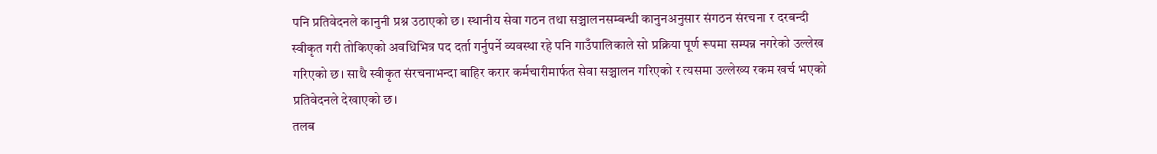पनि प्रतिवेदनले कानुनी प्रश्न उठाएको छ। स्थानीय सेवा गठन तथा सञ्चालनसम्बन्धी कानुनअनुसार संगठन संरचना र दरबन्दी स्वीकृत गरी तोकिएको अवधिभित्र पद दर्ता गर्नुपर्ने व्यवस्था रहे पनि गाउँपालिकाले सो प्रक्रिया पूर्ण रूपमा सम्पन्न नगरेको उल्लेख गरिएको छ। साथै स्वीकृत संरचनाभन्दा बाहिर करार कर्मचारीमार्फत सेवा सञ्चालन गरिएको र त्यसमा उल्लेख्य रकम खर्च भएको प्रतिवेदनले देखाएको छ।
तलब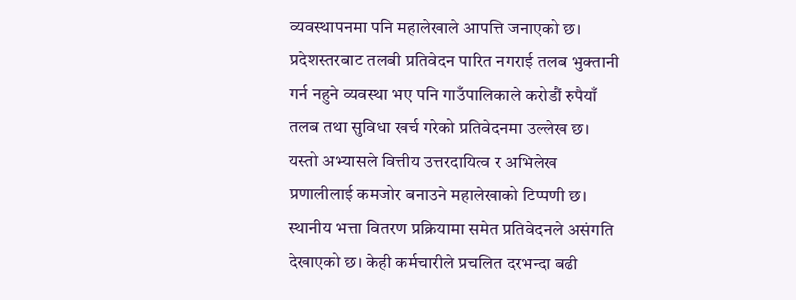व्यवस्थापनमा पनि महालेखाले आपत्ति जनाएको छ। प्रदेशस्तरबाट तलबी प्रतिवेदन पारित नगराई तलब भुक्तानी गर्न नहुने व्यवस्था भए पनि गाउँपालिकाले करोडौं रुपैयाँ तलब तथा सुविधा खर्च गरेको प्रतिवेदनमा उल्लेख छ। यस्तो अभ्यासले वित्तीय उत्तरदायित्व र अभिलेख प्रणालीलाई कमजोर बनाउने महालेखाको टिप्पणी छ।
स्थानीय भत्ता वितरण प्रक्रियामा समेत प्रतिवेदनले असंगति देखाएको छ। केही कर्मचारीले प्रचलित दरभन्दा बढी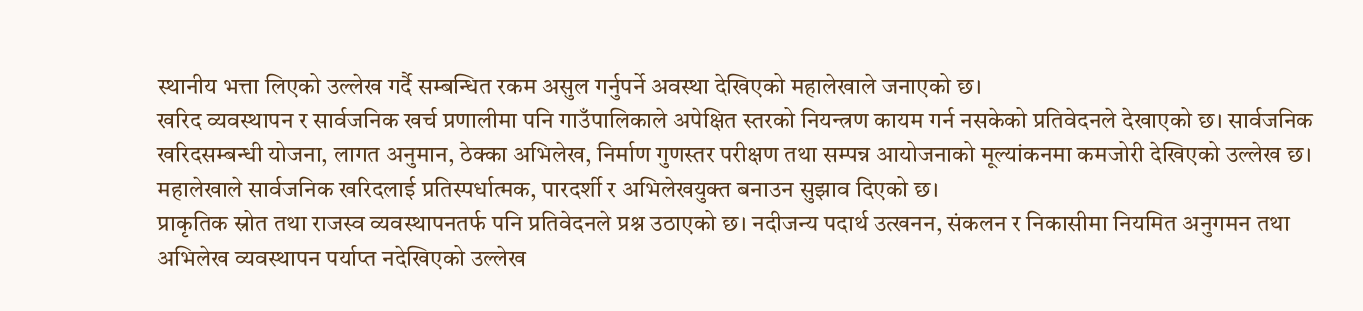स्थानीय भत्ता लिएको उल्लेख गर्दै सम्बन्धित रकम असुल गर्नुपर्ने अवस्था देखिएको महालेखाले जनाएको छ।
खरिद व्यवस्थापन र सार्वजनिक खर्च प्रणालीमा पनि गाउँपालिकाले अपेक्षित स्तरको नियन्त्रण कायम गर्न नसकेको प्रतिवेदनले देखाएको छ। सार्वजनिक खरिदसम्बन्धी योजना, लागत अनुमान, ठेक्का अभिलेख, निर्माण गुणस्तर परीक्षण तथा सम्पन्न आयोजनाको मूल्यांकनमा कमजोरी देखिएको उल्लेख छ। महालेखाले सार्वजनिक खरिदलाई प्रतिस्पर्धात्मक, पारदर्शी र अभिलेखयुक्त बनाउन सुझाव दिएको छ।
प्राकृतिक स्रोत तथा राजस्व व्यवस्थापनतर्फ पनि प्रतिवेदनले प्रश्न उठाएको छ। नदीजन्य पदार्थ उत्खनन, संकलन र निकासीमा नियमित अनुगमन तथा अभिलेख व्यवस्थापन पर्याप्त नदेखिएको उल्लेख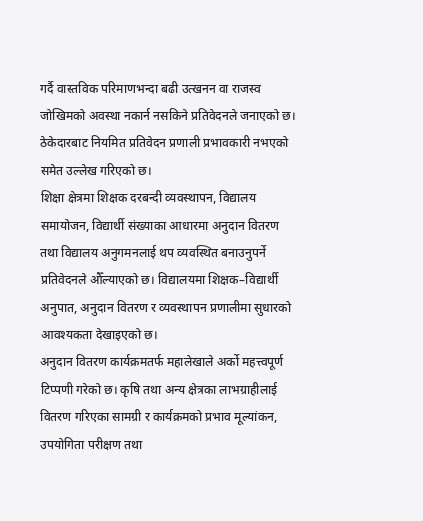गर्दै वास्तविक परिमाणभन्दा बढी उत्खनन वा राजस्व जोखिमको अवस्था नकार्न नसकिने प्रतिवेदनले जनाएको छ। ठेकेदारबाट नियमित प्रतिवेदन प्रणाली प्रभावकारी नभएको समेत उल्लेख गरिएको छ।
शिक्षा क्षेत्रमा शिक्षक दरबन्दी व्यवस्थापन, विद्यालय समायोजन, विद्यार्थी संख्याका आधारमा अनुदान वितरण तथा विद्यालय अनुगमनलाई थप व्यवस्थित बनाउनुपर्ने प्रतिवेदनले औँल्याएको छ। विद्यालयमा शिक्षक–विद्यार्थी अनुपात, अनुदान वितरण र व्यवस्थापन प्रणालीमा सुधारको आवश्यकता देखाइएको छ।
अनुदान वितरण कार्यक्रमतर्फ महालेखाले अर्को महत्त्वपूर्ण टिप्पणी गरेको छ। कृषि तथा अन्य क्षेत्रका लाभग्राहीलाई वितरण गरिएका सामग्री र कार्यक्रमको प्रभाव मूल्यांकन, उपयोगिता परीक्षण तथा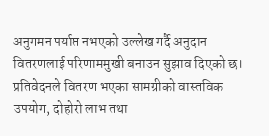अनुगमन पर्याप्त नभएको उल्लेख गर्दै अनुदान वितरणलाई परिणाममुखी बनाउन सुझाव दिएको छ। प्रतिवेदनले वितरण भएका सामग्रीको वास्तविक उपयोग, दोहोरो लाभ तथा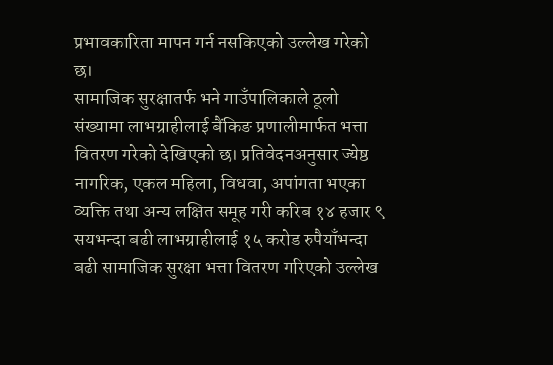प्रभावकारिता मापन गर्न नसकिएको उल्लेख गरेको छ।
सामाजिक सुरक्षातर्फ भने गाउँपालिकाले ठूलो संख्यामा लाभग्राहीलाई बैंकिङ प्रणालीमार्फत भत्ता वितरण गरेको देखिएको छ। प्रतिवेदनअनुसार ज्येष्ठ नागरिक, एकल महिला, विधवा, अपांगता भएका व्यक्ति तथा अन्य लक्षित समूह गरी करिब १४ हजार ९ सयभन्दा बढी लाभग्राहीलाई १५ करोड रुपैयाँभन्दा बढी सामाजिक सुरक्षा भत्ता वितरण गरिएको उल्लेख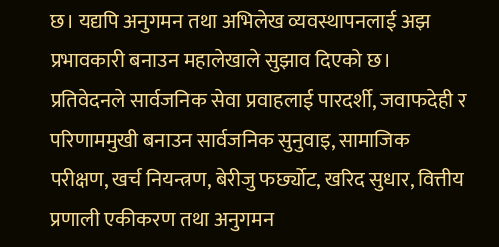छ। यद्यपि अनुगमन तथा अभिलेख व्यवस्थापनलाई अझ प्रभावकारी बनाउन महालेखाले सुझाव दिएको छ।
प्रतिवेदनले सार्वजनिक सेवा प्रवाहलाई पारदर्शी, जवाफदेही र परिणाममुखी बनाउन सार्वजनिक सुनुवाइ, सामाजिक परीक्षण, खर्च नियन्त्रण, बेरीजु फर्छ्योट, खरिद सुधार, वित्तीय प्रणाली एकीकरण तथा अनुगमन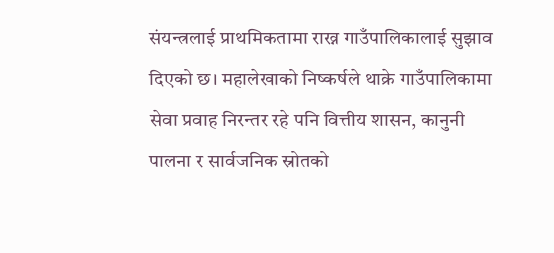संयन्त्रलाई प्राथमिकतामा राख्न गाउँपालिकालाई सुझाव दिएको छ। महालेखाको निष्कर्षले थाक्रे गाउँपालिकामा सेवा प्रवाह निरन्तर रहे पनि वित्तीय शासन, कानुनी पालना र सार्वजनिक स्रोतको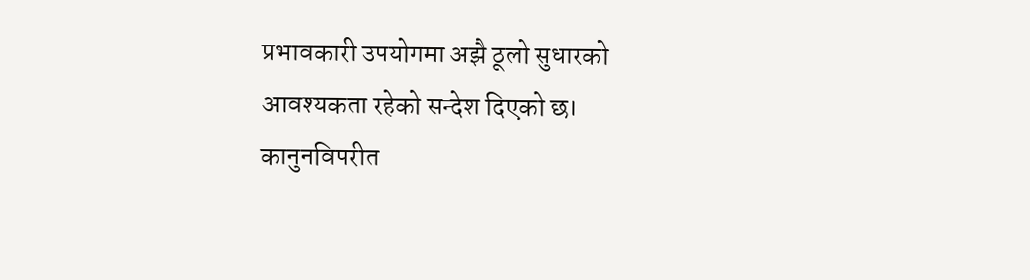प्रभावकारी उपयोगमा अझै ठूलो सुधारको आवश्यकता रहेको सन्देश दिएको छ।
कानुनविपरीत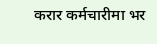करार कर्मचारीमा भर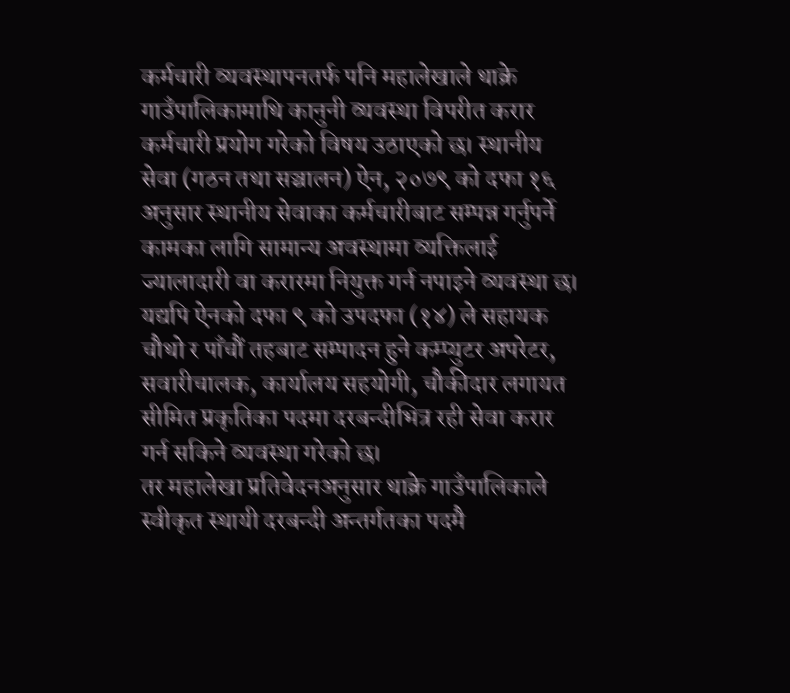कर्मचारी व्यवस्थापनतर्फ पनि महालेखाले थाक्रे गाउँपालिकामाथि कानुनी व्यवस्था विपरीत करार कर्मचारी प्रयोग गरेको विषय उठाएको छ। स्थानीय सेवा (गठन तथा सञ्चालन) ऐन, २०७९ को दफा १६ अनुसार स्थानीय सेवाका कर्मचारीबाट सम्पन्न गर्नुपर्ने कामका लागि सामान्य अवस्थामा व्यक्तिलाई ज्यालादारी वा करारमा नियुक्त गर्न नपाइने व्यवस्था छ। यद्यपि ऐनको दफा ९ को उपदफा (१४) ले सहायक चौथो र पाँचौं तहबाट सम्पादन हुने कम्प्युटर अपरेटर, सवारीचालक, कार्यालय सहयोगी, चौकीदार लगायत सीमित प्रकृतिका पदमा दरबन्दीभित्र रही सेवा करार गर्न सकिने व्यवस्था गरेको छ।
तर महालेखा प्रतिवेदनअनुसार थाक्रे गाउँपालिकाले स्वीकृत स्थायी दरबन्दी अन्तर्गतका पदमै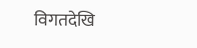विगतदेखि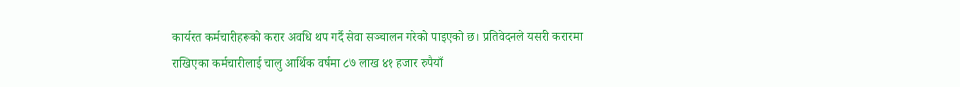कार्यरत कर्मचारीहरूको करार अवधि थप गर्दै सेवा सञ्चालन गरेको पाइएको छ। प्रतिवेदनले यसरी करारमा राखिएका कर्मचारीलाई चालु आर्थिक वर्षमा ८७ लाख ४१ हजार रुपैयाँ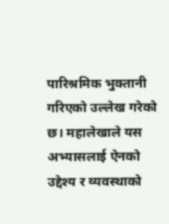पारिश्रमिक भुक्तानी गरिएको उल्लेख गरेको छ। महालेखाले यस अभ्यासलाई ऐनको उद्देश्य र व्यवस्थाको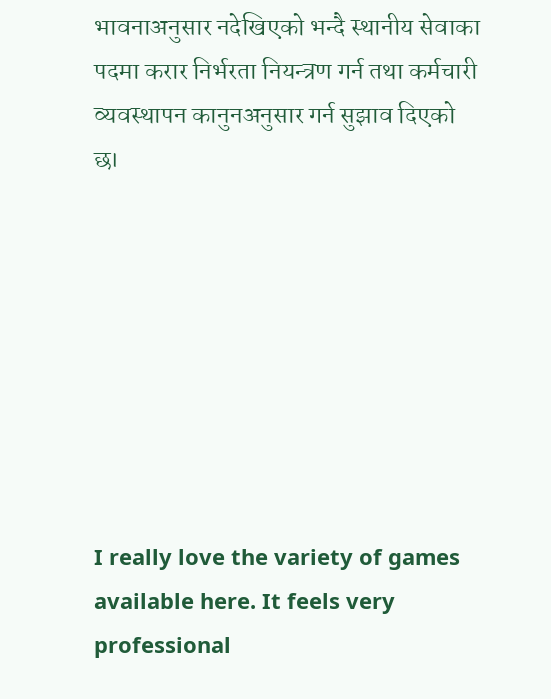भावनाअनुसार नदेखिएको भन्दै स्थानीय सेवाका पदमा करार निर्भरता नियन्त्रण गर्न तथा कर्मचारी व्यवस्थापन कानुनअनुसार गर्न सुझाव दिएको छ।








I really love the variety of games available here. It feels very professional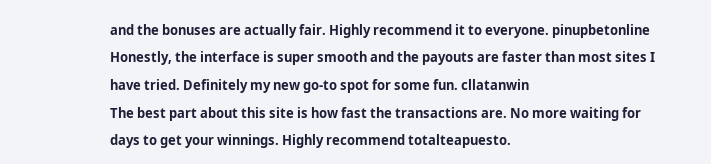and the bonuses are actually fair. Highly recommend it to everyone. pinupbetonline
Honestly, the interface is super smooth and the payouts are faster than most sites I have tried. Definitely my new go-to spot for some fun. cllatanwin
The best part about this site is how fast the transactions are. No more waiting for days to get your winnings. Highly recommend totalteapuesto.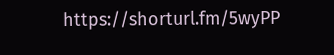https://shorturl.fm/5wyPP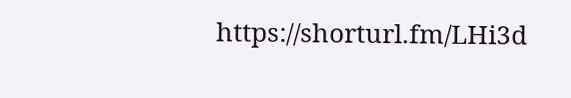https://shorturl.fm/LHi3d